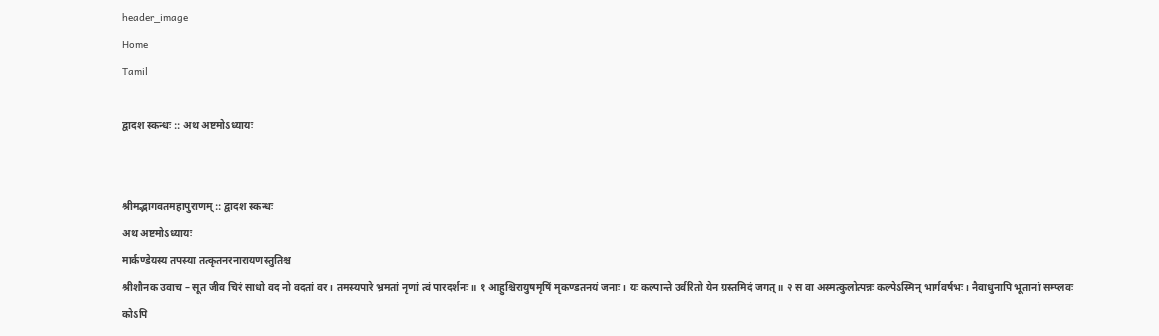header_image
Home
Tamil

द्वादश स्कन्धः :: अथ अष्टमोऽध्यायः


श्रीमद्भागवतमहापुराणम् :: द्वादश स्कन्धः
अथ अष्टमोऽध्यायः
मार्कण्डेयस्य तपस्या तत्कृतनरनारायणस्तुतिश्च
श्रीशौनक उवाच – सूत जीव चिरं साधो वद नो वदतां वर। तमस्यपारे भ्रमतां नृणां त्वं पारदर्शनः॥ १ आहुश्चिरायुषमृषिं मृकण्डतनयं जनाः। यः कल्पान्ते उर्वरितो येन ग्रस्तमिदं जगत्॥ २ स वा अस्मत्कुलोत्पन्नः कल्पेऽस्मिन् भार्गवर्षभः। नैवाधुनापि भूतानां सम्प्लवः कोऽपि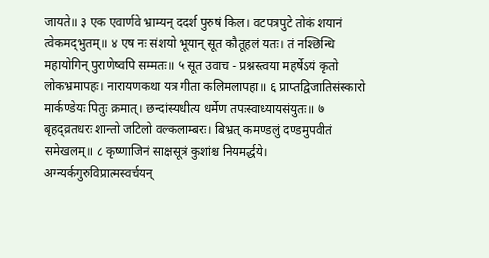जायते॥ ३ एक एवार्णवे भ्राम्यन् ददर्श पुरुषं किल। वटपत्रपुटे तोकं शयानं त्वेकमद्‌भुतम्॥ ४ एष नः संशयो भूयान् सूत कौतूहलं यतः। तं नश्छिन्धि महायोगिन् पुराणेष्वपि सम्मतः॥ ५ सूत उवाच - प्रश्नस्त्वया महर्षेऽयं कृतो लोकभ्रमापहः। नारायणकथा यत्र गीता कलिमलापहा॥ ६ प्राप्तद्विजातिसंस्कारो मार्कण्डेयः पितुः क्रमात्। छन्दांस्यधीत्य धर्मेण तपःस्वाध्यायसंयुतः॥ ७ बृहद्व्रतधरः शान्तो जटिलो वल्कलाम्बरः। बिभ्रत् कमण्डलुं दण्डमुपवीतं समेखलम्॥ ८ कृष्णाजिनं साक्षसूत्रं कुशांश्च नियमर्द्धये। अग्न्यर्कगुरुविप्रात्मस्वर्चयन्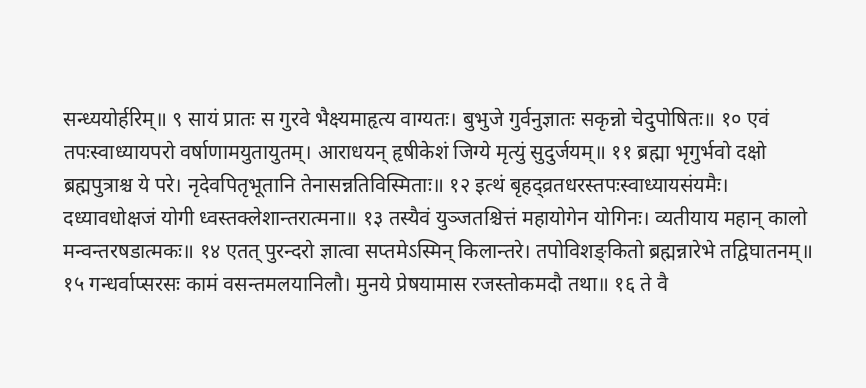सन्ध्ययोर्हरिम्॥ ९ सायं प्रातः स गुरवे भैक्ष्यमाहृत्य वाग्यतः। बुभुजे गुर्वनुज्ञातः सकृन्नो चेदुपोषितः॥ १० एवं तपःस्वाध्यायपरो वर्षाणामयुतायुतम्। आराधयन् हृषीकेशं जिग्ये मृत्युं सुदुर्जयम्॥ ११ ब्रह्मा भृगुर्भवो दक्षो ब्रह्मपुत्राश्च ये परे। नृदेवपितृभूतानि तेनासन्नतिविस्मिताः॥ १२ इत्थं बृहद्व्रतधरस्तपःस्वाध्यायसंयमैः। दध्यावधोक्षजं योगी ध्वस्तक्लेशान्तरात्मना॥ १३ तस्यैवं युञ्जतश्चित्तं महायोगेन योगिनः। व्यतीयाय महान् कालो मन्वन्तरषडात्मकः॥ १४ एतत् पुरन्दरो ज्ञात्वा सप्तमेऽस्मिन् किलान्तरे। तपोविशङ्‌कितो ब्रह्मन्नारेभे तद्विघातनम्॥ १५ गन्धर्वाप्सरसः कामं वसन्तमलयानिलौ। मुनये प्रेषयामास रजस्तोकमदौ तथा॥ १६ ते वै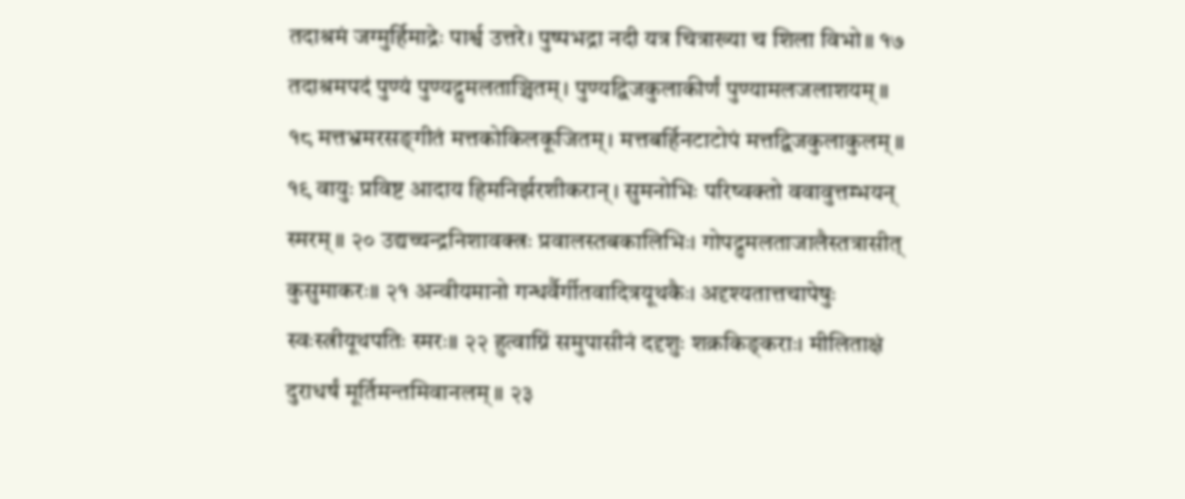तदाश्रमं जग्मुर्हिमाद्रेः पार्श्व उत्तरे। पुष्पभद्रा नदी यत्र चित्राख्या च शिला विभो॥ १७ तदाश्रमपदं पुण्यं पुण्यद्रुमलताञ्चितम्। पुण्यद्विजकुलाकीर्णं पुण्यामलजलाशयम्॥ १८ मत्तभ्रमरसङ्‌गीतं मत्तकोकिलकूजितम्। मत्तबर्हिनटाटोपं मत्तद्विजकुलाकुलम्॥ १९ वायुः प्रविष्ट आदाय हिमनिर्झरशीकरान्। सुमनोभिः परिष्वक्तो ववावुत्तम्भयन् स्मरम्॥ २० उद्यच्चन्द्रनिशावक्त्रः प्रवालस्तबकालिभिः। गोपद्रुमलताजालैस्तत्रासीत् कुसुमाकरः॥ २१ अन्वीयमानो गन्धर्वैर्गीतवादित्रयूथकैः। अदृश्यतात्तचापेषुः स्वःस्त्रीयूथपतिः स्मरः॥ २२ हुत्वाग्निं समुपासीनं ददृशुः शक्रकिङ्‌कराः। मीलिताक्षं दुराधर्षं मूर्तिमन्तमिवानलम्॥ २३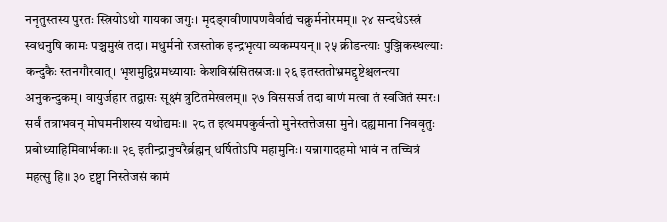ननृतुस्तस्य पुरतः स्त्रियोऽथो गायका जगुः। मृदङ्‌गवीणापणवैर्वाद्यं चक्रुर्मनोरमम्॥ २४ सन्दधेऽस्त्रं स्वधनुषि कामः पञ्चमुखं तदा। मधुर्मनो रजस्तोक इन्द्रभृत्या व्यकम्पयन्॥ २५ क्रीडन्त्याः पुञ्जिकस्थल्याः कन्दुकैः स्तनगौरवात्। भृशमुद्विग्नमध्यायाः केशविस्रंसितस्रजः॥ २६ इतस्ततोभ्रमद्दृष्टेश्चलन्त्या अनुकन्दुकम्। वायुर्जहार तद्वासः सूक्ष्मं त्रुटितमेखलम्॥ २७ विससर्ज तदा बाणं मत्वा तं स्वजितं स्मरः। सर्वं तत्राभवन् मोघमनीशस्य यथोद्यमः॥ २८ त इत्थमपकुर्वन्तो मुनेस्तत्तेजसा मुने। दह्यमाना निववृतुः प्रबोध्याहिमिवार्भकाः॥ २९ इतीन्द्रानुचरैर्ब्रह्मन् धर्षितोऽपि महामुनिः। यन्नागादहमो भावं न तच्चित्रं महत्सु हि॥ ३० दृष्ट्वा निस्तेजसं कामं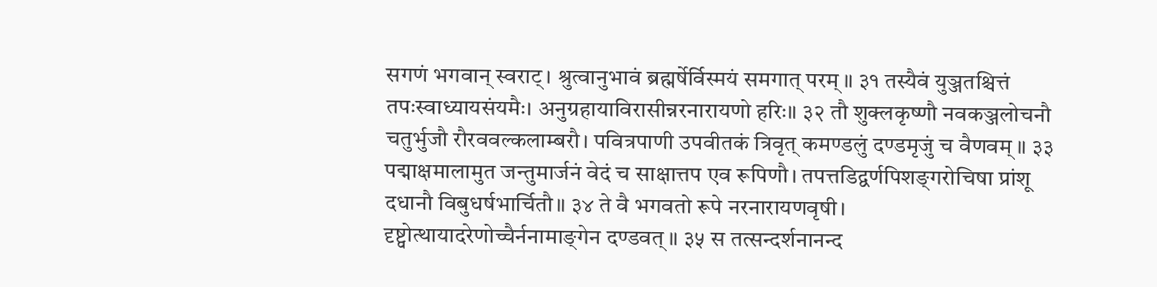सगणं भगवान् स्वराट्। श्रुत्वानुभावं ब्रह्मर्षेर्विस्मयं समगात् परम्॥ ३१ तस्यैवं युञ्जतश्चित्तं तपःस्वाध्यायसंयमैः। अनुग्रहायाविरासीन्नरनारायणो हरिः॥ ३२ तौ शुक्लकृष्णौ नवकञ्जलोचनौ चतुर्भुजौ रौरववल्कलाम्बरौ। पवित्रपाणी उपवीतकं त्रिवृत् कमण्डलुं दण्डमृजुं च वैणवम्॥ ३३ पद्माक्षमालामुत जन्तुमार्जनं वेदं च साक्षात्तप एव रूपिणौ। तपत्तडिद्वर्णपिशङ्‌गरोचिषा प्रांशू दधानौ विबुधर्षभार्चितौ॥ ३४ ते वै भगवतो रूपे नरनारायणवृषी। दृष्ट्वोत्थायादरेणोच्चैर्ननामाङ्‌गेन दण्डवत्॥ ३५ स तत्सन्दर्शनानन्द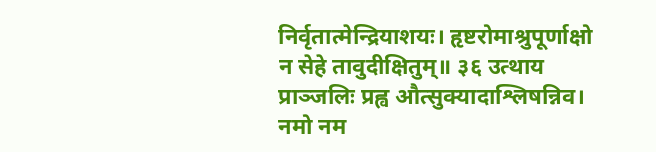निर्वृतात्मेन्द्रियाशयः। हृष्टरोमाश्रुपूर्णाक्षो न सेहे तावुदीक्षितुम्॥ ३६ उत्थाय प्राञ्जलिः प्रह्व औत्सुक्यादाश्लिषन्निव। नमो नम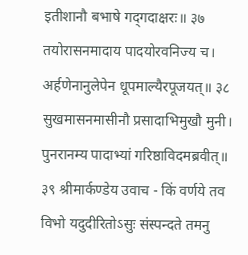इतीशानौ बभाषे गद्‌गदाक्षरः॥ ३७ तयोरासनमादाय पादयोरवनिज्य च। अर्हणेनानुलेपेन धूपमाल्यैरपूजयत्॥ ३८ सुखमासनमासीनौ प्रसादाभिमुखौ मुनी। पुनरानम्य पादाभ्यां गरिष्ठाविदमब्रवीत्॥ ३९ श्रीमार्कण्डेय उवाच - किं वर्णये तव विभो यदुदीरितोऽसुः संस्पन्दते तमनु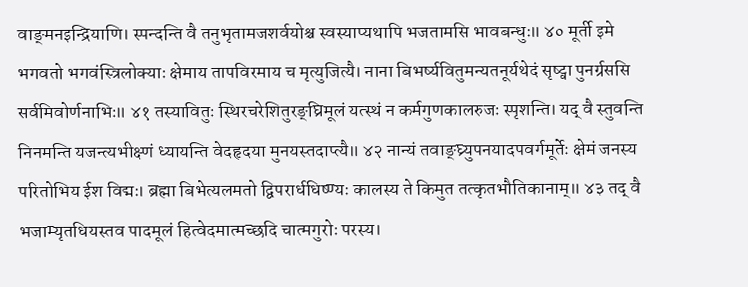वाङ्‌मनइन्द्रियाणि। स्पन्दन्ति वै तनुभृतामजशर्वयोश्च स्वस्याप्यथापि भजतामसि भावबन्धुः॥ ४० मूर्ती इमे भगवतो भगवंस्त्रिलोक्याः क्षेमाय तापविरमाय च मृत्युजित्यै। नाना बिभर्ष्यवितुमन्यतनूर्यथेदं सृष्ट्वा पुनर्ग्रससि सर्वमिवोर्णनाभिः॥ ४१ तस्यावितुः स्थिरचरेशितुरङ्‌घ्रिमूलं यत्स्थं न कर्मगुणकालरुजः स्पृशन्ति। यद् वै स्तुवन्ति निनमन्ति यजन्त्यभीक्ष्णं ध्यायन्ति वेदहृदया मुनयस्तदाप्त्यै॥ ४२ नान्यं तवाङ्‌घ्र्युपनयादपवर्गमूर्तेः क्षेमं जनस्य परितोभिय ईश विद्मः। ब्रह्मा बिभेत्यलमतो द्विपरार्धधिष्ण्यः कालस्य ते किमुत तत्कृतभौतिकानाम्॥ ४३ तद् वै भजाम्यृतधियस्तव पादमूलं हित्वेदमात्मच्छदि चात्मगुरोः परस्य।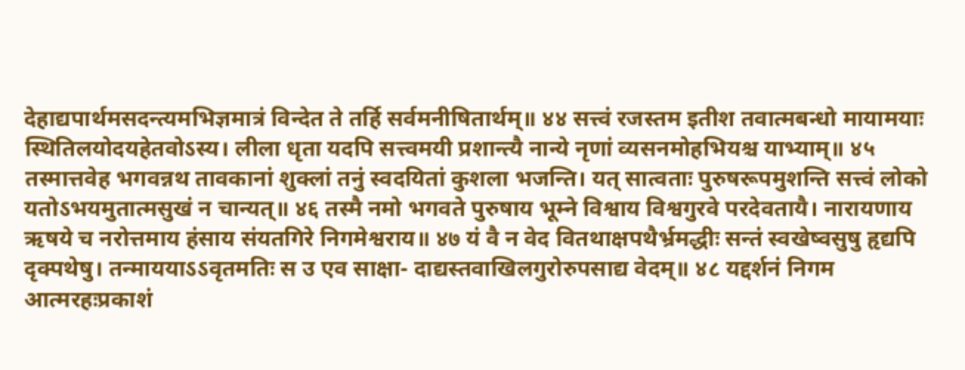देहाद्यपार्थमसदन्त्यमभिज्ञमात्रं विन्देत ते तर्हि सर्वमनीषितार्थम्॥ ४४ सत्त्वं रजस्तम इतीश तवात्मबन्धो मायामयाः स्थितिलयोदयहेतवोऽस्य। लीला धृता यदपि सत्त्वमयी प्रशान्त्यै नान्ये नृणां व्यसनमोहभियश्च याभ्याम्॥ ४५ तस्मात्तवेह भगवन्नथ तावकानां शुक्लां तनुं स्वदयितां कुशला भजन्ति। यत् सात्वताः पुरुषरूपमुशन्ति सत्त्वं लोको यतोऽभयमुतात्मसुखं न चान्यत्॥ ४६ तस्मै नमो भगवते पुरुषाय भूम्ने विश्वाय विश्वगुरवे परदेवतायै। नारायणाय ऋषये च नरोत्तमाय हंसाय संयतगिरे निगमेश्वराय॥ ४७ यं वै न वेद वितथाक्षपथैर्भ्रमद्धीः सन्तं स्वखेष्वसुषु हृद्यपि दृक्पथेषु। तन्माययाऽऽवृतमतिः स उ एव साक्षा- दाद्यस्तवाखिलगुरोरुपसाद्य वेदम्॥ ४८ यद्दर्शनं निगम आत्मरहःप्रकाशं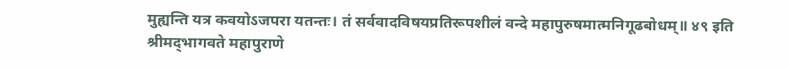मुह्यन्ति यत्र कवयोऽजपरा यतन्तः। तं सर्ववादविषयप्रतिरूपशीलं वन्दे महापुरुषमात्मनिगूढबोधम्॥ ४९ इति श्रीमद्‍भागवते महापुराणे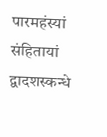पारमहंस्यां संहितायां द्वादशस्कन्धे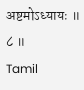अष्टमोऽध्यायः ॥ ८ ॥
Tamil